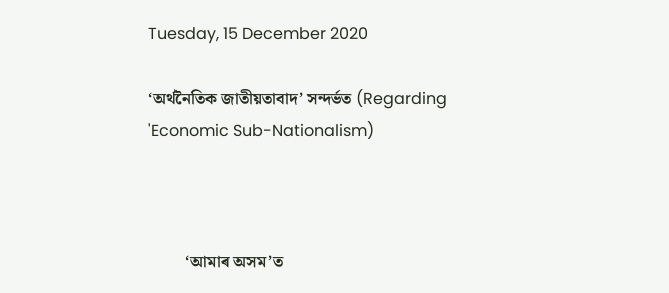Tuesday, 15 December 2020

‘অৰ্থনৈতিক জাতীয়তাবাদ’ সন্দৰ্ভত (Regarding 'Economic Sub-Nationalism)



         ‘আমাৰ অসম’ত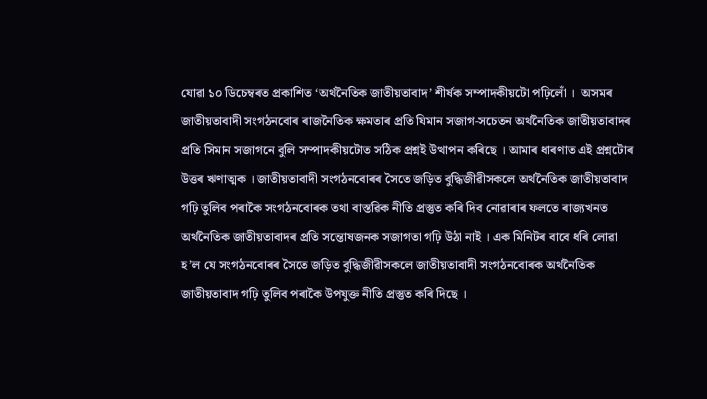যোৱা ১০ ডিচেম্বৰত প্ৰকাশিত ‘অৰ্থনৈতিক জাতীয়তাবাদ’ শীৰ্ষক সম্পাদকীয়টো পঢ়িলোঁ ।  অসমৰ জাতীয়তাবাদী সংগঠনবোৰ ৰাজনৈতিক ক্ষমতাৰ প্ৰতি যিমান সজাগ-সচেতন অৰ্থনৈতিক জাতীয়তাবাদৰ প্ৰতি সিমান সজাগনে বুলি সম্পাদকীয়টোত সঠিক প্ৰশ্নই উত্থাপন কৰিছে । আমাৰ ধাৰণাত এই প্ৰশ্নটোৰ উত্তৰ ঋণাত্মক । জাতীয়তাবাদী সংগঠনবোৰৰ সৈতে জড়িত বুদ্ধিজীৱীসকলে অৰ্থনৈতিক জাতীয়তাবাদ গঢ়ি তুলিব পৰাকৈ সংগঠনবোৰক তথা বাস্তৱিক নীতি প্ৰস্তুত কৰি দিব নোৱাৰাৰ ফলতে ৰাজ্যখনত অৰ্থনৈতিক জাতীয়তাবাদৰ প্ৰতি সন্তোষজনক সজাগতা গঢ়ি উঠা নাই । এক মিনিটৰ বাবে ধৰি লোৱা হ’ল যে সংগঠনবোৰৰ সৈতে জড়িত বুদ্ধিজীৱীসকলে জাতীয়তাবাদী সংগঠনবোৰক অৰ্থনৈতিক জাতীয়তাবাদ গঢ়ি তুলিব পৰাকৈ উপযুক্ত নীতি প্ৰস্তুত কৰি দিছে ।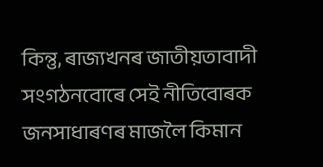কিন্তু, ৰাজ্যখনৰ জাতীয়তাবাদী সংগঠনবোৰে সেই নীতিবোৰক জনসাধাৰণৰ মাজলৈ কিমান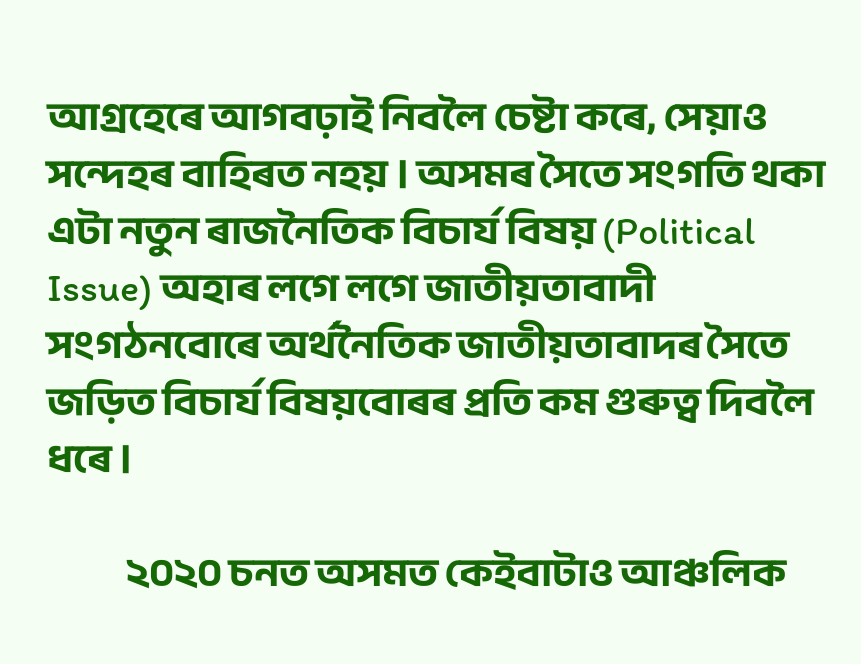আগ্ৰহেৰে আগবঢ়াই নিবলৈ চেষ্টা কৰে, সেয়াও সন্দেহৰ বাহিৰত নহয় । অসমৰ সৈতে সংগতি থকা এটা নতুন ৰাজনৈতিক বিচাৰ্য বিষয় (Political Issue) অহাৰ লগে লগে জাতীয়তাবাদী সংগঠনবোৰে অৰ্থনৈতিক জাতীয়তাবাদৰ সৈতে জড়িত বিচাৰ্য বিষয়বোৰৰ প্ৰতি কম গুৰুত্ব দিবলৈ ধৰে ।

            ২০২০ চনত অসমত কেইবাটাও আঞ্চলিক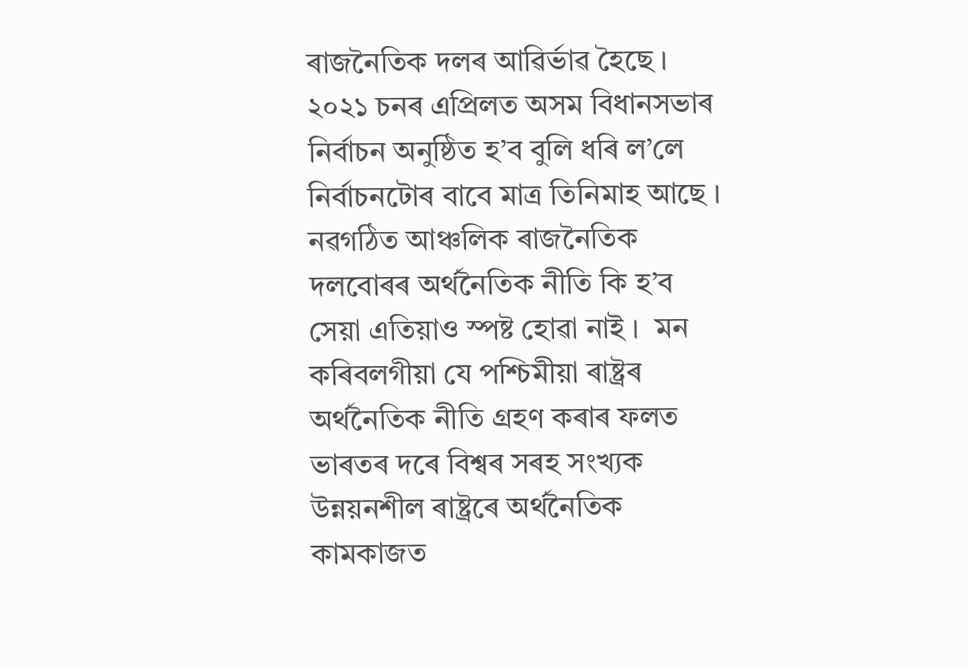ৰাজনৈতিক দলৰ আৱিৰ্ভাৱ হৈছে । ২০২১ চনৰ এপ্ৰিলত অসম বিধানসভাৰ নিৰ্বাচন অনুষ্ঠিত হ’ব বুলি ধৰি ল’লে নিৰ্বাচনটোৰ বাবে মাত্ৰ তিনিমাহ আছে । নৱগঠিত আঞ্চলিক ৰাজনৈতিক দলবোৰৰ অৰ্থনৈতিক নীতি কি হ’ব সেয়া এতিয়াও স্পষ্ট হোৱা নাই ।  মন কৰিবলগীয়া যে পশ্চিমীয়া ৰাষ্ট্ৰৰ অৰ্থনৈতিক নীতি গ্ৰহণ কৰাৰ ফলত ভাৰতৰ দৰে বিশ্বৰ সৰহ সংখ্যক উন্নয়নশীল ৰাষ্ট্ৰৰে অৰ্থনৈতিক কামকাজত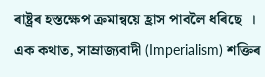ৰাষ্ট্ৰৰ হস্তক্ষেপ ক্ৰমান্বয়ে হ্ৰাস পাবলৈ ধৰিছে  । এক কথাত, সাম্ৰাজ্যবাদী (Imperialism) শক্তিৰ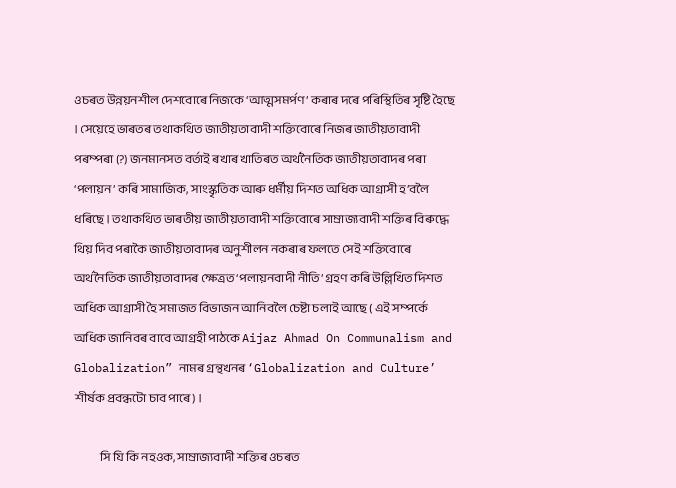ওচৰত উন্নয়নশীল দেশবোৰে নিজকে ‘আত্মসমৰ্পণ’ কৰাৰ দৰে পৰিস্থিতিৰ সৃষ্টি হৈছে । সেয়েহে ভাৰতৰ তথাকথিত জাতীয়তাবাদী শক্তিবোৰে নিজৰ জাতীয়তাবাদী পৰম্পৰা (?) জনমানসত বৰ্তাই ৰখাৰ খাতিৰত অৰ্থনৈতিক জাতীয়তাবাদৰ পৰা ‘পলায়ন’ কৰি সামাজিক, সাংস্কৃতিক আৰু ধৰ্মীয় দিশত অধিক আগ্ৰাসী হ’বলৈ ধৰিছে । তথাকথিত ভাৰতীয় জাতীয়তাবাদী শক্তিবোৰে সাম্ৰাজ্যবাদী শক্তিৰ বিৰুদ্ধে থিয় দিব পৰাকৈ জাতীয়তাবাদৰ অনুশীলন নকৰাৰ ফলতে সেই শক্তিবোৰে অৰ্থনৈতিক জাতীয়তাবাদৰ ক্ষেত্ৰত ‘পলায়নবাদী নীতি’ গ্ৰহণ কৰি উল্লিখিত দিশত অধিক আগ্ৰাসী হৈ সমাজত বিভাজন আনিবলৈ চেষ্টা চলাই আছে ( এই সম্পৰ্কে অধিক জানিবৰ বাবে আগ্ৰহী পাঠকে Aijaz Ahmad On Communalism and Globalization” নামৰ গ্ৰন্থখনৰ ‘Globalization and Culture’ শীৰ্ষক প্ৰবন্ধটো চাব পাৰে) ।

            সি যি কি নহওক, সাম্ৰাজ্যবাদী শক্তিৰ ওচৰত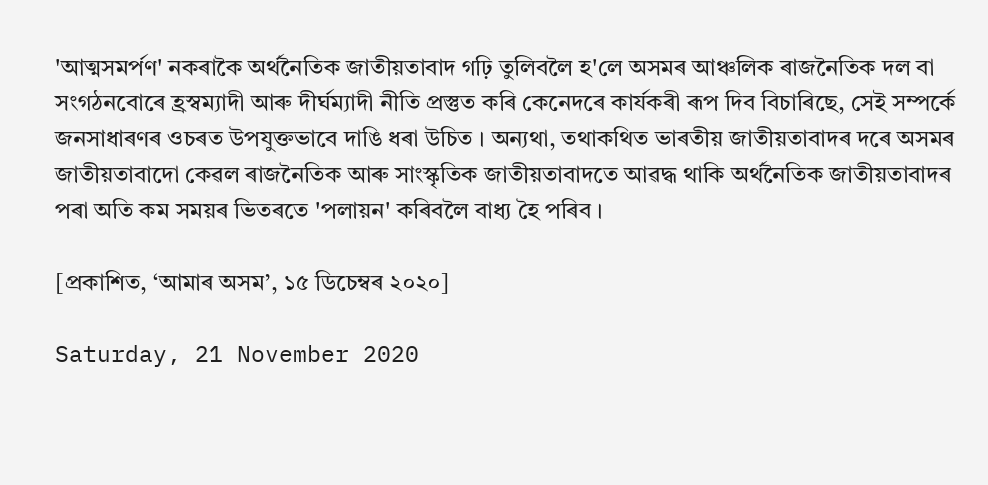'আত্মসমৰ্পণ' নকৰাকৈ অৰ্থনৈতিক জাতীয়তাবাদ গঢ়ি তুলিবলৈ হ'লে অসমৰ আঞ্চলিক ৰাজনৈতিক দল বা সংগঠনবোৰে হ্ৰস্বম্যাদী আৰু দীৰ্ঘম্যাদী নীতি প্ৰস্তুত কৰি কেনেদৰে কাৰ্যকৰী ৰূপ দিব বিচাৰিছে, সেই সম্পৰ্কে জনসাধাৰণৰ ওচৰত উপযুক্তভাবে দাঙি ধৰা উচিত । অন্যথা, তথাকথিত ভাৰতীয় জাতীয়তাবাদৰ দৰে অসমৰ জাতীয়তাবাদো কেৱল ৰাজনৈতিক আৰু সাংস্কৃতিক জাতীয়তাবাদতে আৱদ্ধ থাকি অৰ্থনৈতিক জাতীয়তাবাদৰ পৰা অতি কম সময়ৰ ভিতৰতে 'পলায়ন' কৰিবলৈ বাধ্য হৈ পৰিব ।

[প্ৰকাশিত, ‘আমাৰ অসম’, ১৫ ডিচেম্বৰ ২০২০]

Saturday, 21 November 2020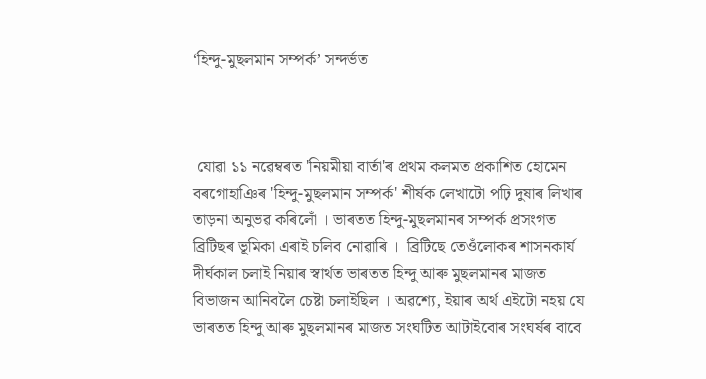‘হিন্দু-মুছলমান সম্পৰ্ক’ সন্দৰ্ভত



 যোৱা ১১ নৱেম্বৰত 'নিয়মীয়া বাৰ্তা'ৰ প্ৰথম কলমত প্ৰকাশিত হোমেন বৰগোহাঞিৰ 'হিন্দু-মুছলমান সম্পৰ্ক' শীৰ্ষক লেখাটো পঢ়ি দুষাৰ লিখাৰ তাড়না অনুভৱ কৰিলোঁ । ভাৰতত হিন্দু-মুছলমানৰ সম্পৰ্ক প্ৰসংগত ব্ৰিটিছৰ ভূমিকা এৰাই চলিব নোৱাৰি ।  ব্ৰিটিছে তেওঁলোকৰ শাসনকাৰ্য দীৰ্ঘকাল চলাই নিয়াৰ স্বাৰ্থত ভাৰতত হিন্দু আৰু মুছলমানৰ মাজত বিভাজন আনিবলৈ চেষ্টা চলাইছিল । অৱশ্যে, ইয়াৰ অৰ্থ এইটো নহয় যে ভাৰতত হিন্দু আৰু মুছলমানৰ মাজত সংঘটিত আটাইবোৰ সংঘৰ্ষৰ বাবে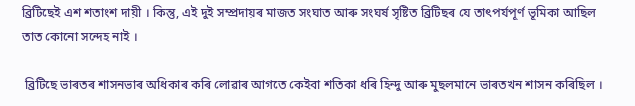ব্ৰিটিছেই এশ শতাংশ দায়ী । কিন্তু, এই দুই সম্প্ৰদায়ৰ মাজত সংঘাত আৰু সংঘৰ্ষ সৃষ্টিত ব্ৰিটিছৰ যে তাৎপৰ্যপূৰ্ণ ভূমিকা আছিল তাত কোনো সন্দেহ নাই ।

 ব্ৰিটিছে ভাৰতৰ শাসনভাৰ অধিকাৰ কৰি লোৱাৰ আগতে কেইবা শতিকা ধৰি হিন্দু আৰু মুছলমানে ভাৰতখন শাসন কৰিছিল ।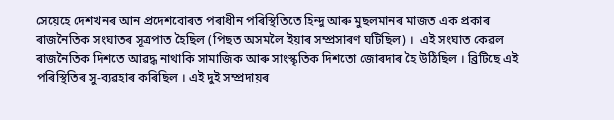সেয়েহে দেশখনৰ আন প্ৰদেশবোৰত পৰাধীন পৰিস্থিতিতে হিন্দু আৰু মুছলমানৰ মাজত এক প্ৰকাৰ ৰাজনৈতিক সংঘাতৰ সূত্ৰপাত হৈছিল (পিছত অসমলৈ ইয়াৰ সম্প্ৰসাৰণ ঘটিছিল) ।  এই সংঘাত কেৱল ৰাজনৈতিক দিশতে আৱদ্ধ নাথাকি সামাজিক আৰু সাংস্কৃতিক দিশতো জোৰদাৰ হৈ উঠিছিল । ব্ৰিটিছে এই পৰিস্থিতিৰ সু-ব্যৱহাৰ কৰিছিল । এই দুই সম্প্ৰদায়ৰ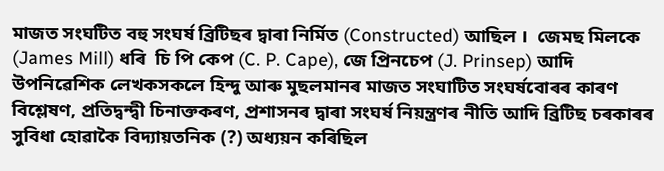মাজত সংঘটিত বহু সংঘৰ্ষ ব্ৰিটিছৰ দ্বাৰা নিৰ্মিত (Constructed) আছিল ।  জেমছ মিলকে (James Mill) ধৰি  চি পি কেপ (C. P. Cape), জে প্ৰিনচেপ (J. Prinsep) আদি উপনিৱেশিক লেখকসকলে হিন্দু আৰু মুছলমানৰ মাজত সংঘাটিত সংঘৰ্ষবোৰৰ কাৰণ বিশ্লেষণ, প্ৰতিদ্বন্দ্বী চিনাক্তকৰণ, প্ৰশাসনৰ দ্বাৰা সংঘৰ্ষ নিয়ন্ত্ৰণৰ নীতি আদি ব্ৰিটিছ চৰকাৰৰ সুবিধা হোৱাকৈ বিদ্যায়তনিক (?) অধ্যয়ন কৰিছিল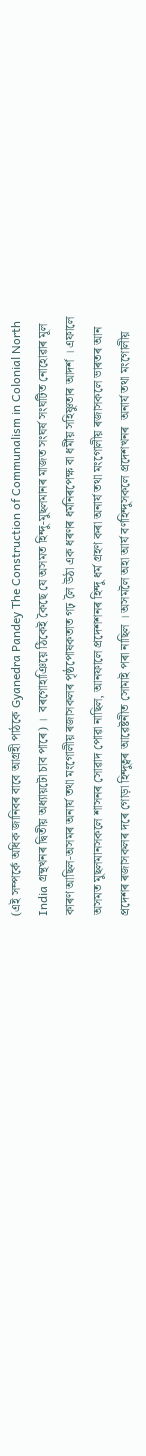(এই সম্পৰ্কে অধিক জানিবৰ বাবে আগ্ৰহী পাঠকে Gyanedra Pandey The Construction of Communalism in Colonial North India গ্ৰন্থখনৰ দ্বিতীয় অধ্যায়টো চাব পাৰে) ।  বৰগোহাঞিয়ে ঠিকেই কৈছে যে অসমত হিন্দু-মুছলমানৰ মাজত সংঘৰ্ষ সংঘটিত নোহোৱাৰ মূল কাৰণ আছিল-অসমৰ অনাৰ্য তথা মংগোলীয় ৰজাসকলৰ পৃষ্ঠপোষকতাত গঢ় লৈ উঠা এক ধৰণৰ ধৰ্মনিৰপেক্ষ বা ধৰ্মীয় সহিষ্ণুতাৰ আদৰ্শ । এফালে অসমত মুছলমানসকলে শাসনৰ সোৱাদ পোৱা নাছিল, আনফালে প্ৰদেশশনৰ হিন্দু ধৰ্ম গ্ৰহণ কৰা অনাৰ্য তথা মংগোলীয় ৰজাসকলে ভাৰতৰ আন প্ৰদেশৰ ৰজাসকলৰ দৰে গোড়া হিন্দুত্বৰ আৱেষ্টনীত সোমাই পৰা নাছিল । অসমলৈ অহা আৰ্য বৰ্ণহিন্দুসকলে প্ৰদেশখনৰ  অনাৰ্য তথা মংগোলীয়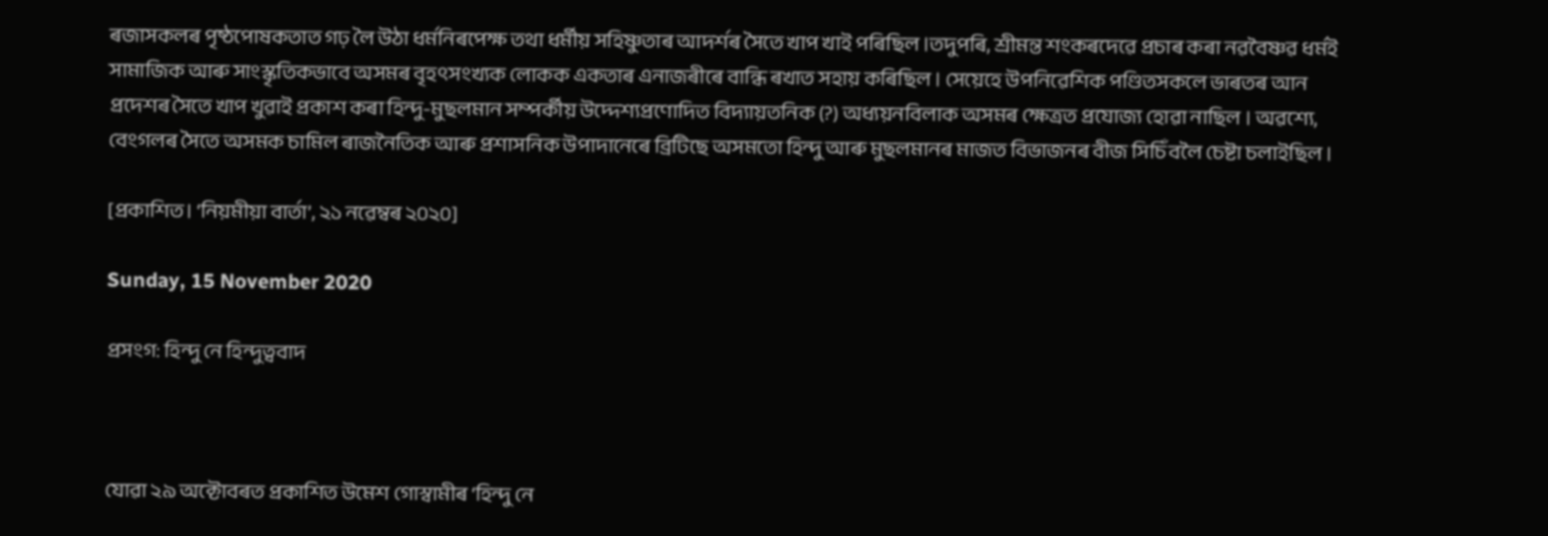ৰজাসকলৰ পৃষ্ঠপোষকতাত গঢ় লৈ উঠা ধৰ্মনিৰপেক্ষ তথা ধৰ্মীয় সহিষ্ণুতাৰ আদৰ্শৰ সৈতে খাপ খাই পৰিছিল ।তদুপৰি, শ্ৰীমন্ত শংকৰদেৱে প্ৰচাৰ কৰা নৱবৈষ্ণৱ ধৰ্মই সামাজিক আৰু সাংস্কৃতিকভাবে অসমৰ বৃহৎসংখ্যক লোকক একতাৰ এনাজৰীৰে বান্ধি ৰখাত সহায় কৰিছিল । সেয়েহে উপনিৱেশিক পণ্ডিতসকলে ভাৰতৰ আন প্ৰদেশৰ সৈতে খাপ খুৱাই প্ৰকাশ কৰা হিন্দু-মুছলমান সম্পৰ্কীয় উদ্দেশ্যপ্ৰণোদিত বিদ্যায়তনিক (?) অধ্যয়নবিলাক অসমৰ ক্ষেত্ৰত প্ৰযোজ্য হোৱা নাছিল । অৱশ্যে, বেংগলৰ সৈতে অসমক চামিল ৰাজনৈতিক আৰু প্ৰশাসনিক উপাদানেৰে ব্ৰিটিছে অসমতো হিন্দু আৰু মুছলমানৰ মাজত বিভাজনৰ বীজ সিচিঁবলৈ চেষ্টা চলাইছিল ।

[প্ৰকাশিত। ‘নিয়মীয়া বাৰ্তা’, ২১ নৱেম্বৰ ২০২০]

Sunday, 15 November 2020

প্ৰসংগ: হিন্দু নে হিন্দুত্ববাদ



যোৱা ২৯ অক্টোবৰত প্ৰকাশিত উমেশ গোস্বামীৰ ‘হিন্দু নে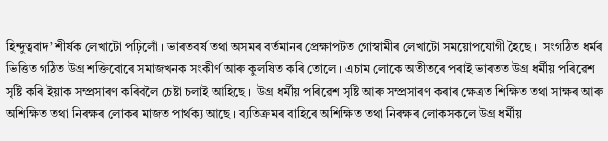হিন্দুত্ববাদ’ শীৰ্ষক লেখাটো পঢ়িলোঁ । ভাৰতবৰ্ষ তথা অসমৰ বৰ্তমানৰ প্ৰেক্ষাপটত গোস্বামীৰ লেখাটো সময়োপযোগী হৈছে ।  সংগঠিত ধৰ্মৰ ভিত্তিত গঠিত উগ্ৰ শক্তিবোৰে সমাজখনক সংকীৰ্ণ আৰু কুলষিত কৰি তোলে । এচাম লোকে অতীতৰে পৰাই ভাৰতত উগ্ৰ ধৰ্মীয় পৰিৱেশ সৃষ্টি কৰি ইয়াক সম্প্ৰসাৰণ কৰিবলৈ চেষ্টা চলাই আহিছে ।  উগ্ৰ ধৰ্মীয় পৰিৱেশ সৃষ্টি আৰু সম্প্ৰসাৰণ কৰাৰ ক্ষেত্ৰত শিক্ষিত তথা সাক্ষৰ আৰু অশিক্ষিত তথা নিৰক্ষৰ লোকৰ মাজত পাৰ্থক্য আছে । ব্যতিক্ৰমৰ বাহিৰে অশিক্ষিত তথা নিৰক্ষৰ লোকসকলে উগ্ৰ ধৰ্মীয়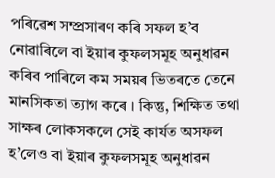পৰিৱেশ সম্প্ৰসাৰণ কৰি সফল হ’ব নোৱাৰিলে বা ইয়াৰ কুফলসমূহ অনুধাৱন কৰিব পাৰিলে কম সময়ৰ ভিতৰতে তেনে মানসিকতা ত্যাগ কৰে । কিন্তু, শিক্ষিত তথা সাক্ষৰ লোকসকলে সেই কাৰ্যত অসফল হ’লেও বা ইয়াৰ কুফলসমূহ অনুধাৱন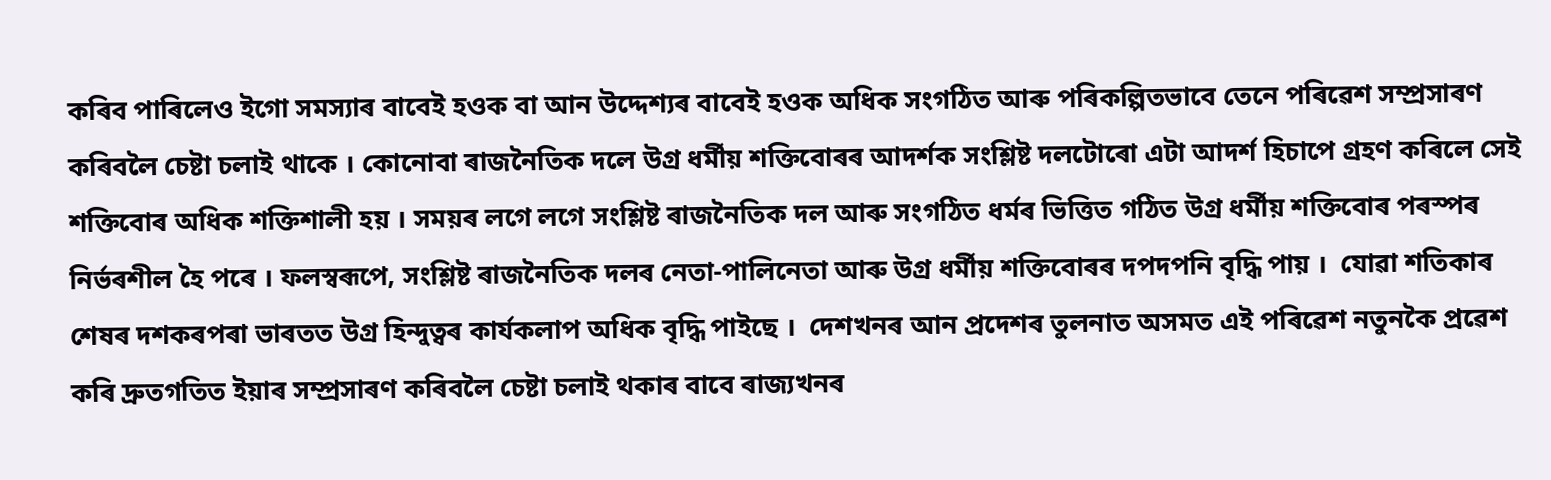কৰিব পাৰিলেও ইগো সমস্যাৰ বাবেই হওক বা আন উদ্দেশ্যৰ বাবেই হওক অধিক সংগঠিত আৰু পৰিকল্পিতভাবে তেনে পৰিৱেশ সম্প্ৰসাৰণ কৰিবলৈ চেষ্টা চলাই থাকে । কোনোবা ৰাজনৈতিক দলে উগ্ৰ ধৰ্মীয় শক্তিবোৰৰ আদৰ্শক সংশ্লিষ্ট দলটোৰো এটা আদৰ্শ হিচাপে গ্ৰহণ কৰিলে সেই শক্তিবোৰ অধিক শক্তিশালী হয় । সময়ৰ লগে লগে সংশ্লিষ্ট ৰাজনৈতিক দল আৰু সংগঠিত ধৰ্মৰ ভিত্তিত গঠিত উগ্ৰ ধৰ্মীয় শক্তিবোৰ পৰস্পৰ নিৰ্ভৰশীল হৈ পৰে । ফলস্বৰূপে, সংশ্লিষ্ট ৰাজনৈতিক দলৰ নেতা-পালিনেতা আৰু উগ্ৰ ধৰ্মীয় শক্তিবোৰৰ দপদপনি বৃদ্ধি পায় ।  যোৱা শতিকাৰ শেষৰ দশকৰপৰা ভাৰতত উগ্ৰ হিন্দুত্বৰ কাৰ্যকলাপ অধিক বৃদ্ধি পাইছে ।  দেশখনৰ আন প্ৰদেশৰ তুলনাত অসমত এই পৰিৱেশ নতুনকৈ প্ৰৱেশ কৰি দ্ৰুতগতিত ইয়াৰ সম্প্ৰসাৰণ কৰিবলৈ চেষ্টা চলাই থকাৰ বাবে ৰাজ্যখনৰ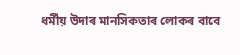ধৰ্মীয় উদাৰ মানসিকতাৰ লোকৰ বাবে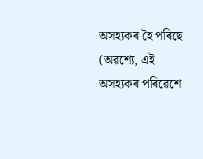অসহ্যকৰ হৈ পৰিছে (অৱশ্যে, এই অসহ্যকৰ পৰিৱেশে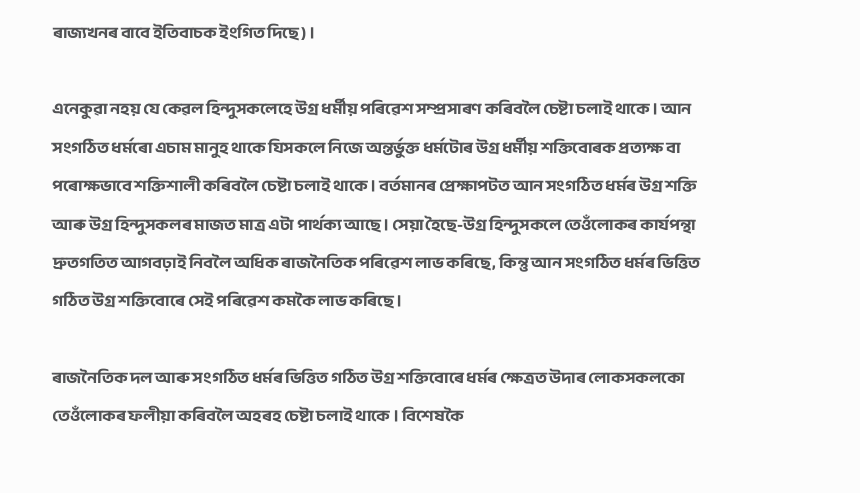ৰাজ্যখনৰ বাবে ইতিবাচক ইংগিত দিছে) ।

এনেকুৱা নহয় যে কেৱল হিন্দুসকলেহে উগ্ৰ ধৰ্মীয় পৰিৱেশ সম্প্ৰসাৰণ কৰিবলৈ চেষ্টা চলাই থাকে । আন সংগঠিত ধৰ্মৰো এচাম মানুহ থাকে যিসকলে নিজে অন্তৰ্ভুক্ত ধৰ্মটোৰ উগ্ৰ ধৰ্মীয় শক্তিবোৰক প্ৰত্যক্ষ বা পৰোক্ষভাবে শক্তিশালী কৰিবলৈ চেষ্টা চলাই থাকে । বৰ্তমানৰ প্ৰেক্ষাপটত আন সংগঠিত ধৰ্মৰ উগ্ৰ শক্তি আৰু উগ্ৰ হিন্দুসকলৰ মাজত মাত্ৰ এটা পাৰ্থক্য আছে । সেয়া হৈছে-উগ্ৰ হিন্দুসকলে তেওঁলোকৰ কাৰ্যপন্থা দ্ৰুতগতিত আগবঢ়াই নিবলৈ অধিক ৰাজনৈতিক পৰিৱেশ লাভ কৰিছে, কিন্তু আন সংগঠিত ধৰ্মৰ ভিত্তিত গঠিত উগ্ৰ শক্তিবোৰে সেই পৰিৱেশ কমকৈ লাভ কৰিছে ।

ৰাজনৈতিক দল আৰু সংগঠিত ধৰ্মৰ ভিত্তিত গঠিত উগ্ৰ শক্তিবোৰে ধৰ্মৰ ক্ষেত্ৰত উদাৰ লোকসকলকো তেওঁলোকৰ ফলীয়া কৰিবলৈ অহৰহ চেষ্টা চলাই থাকে । বিশেষকৈ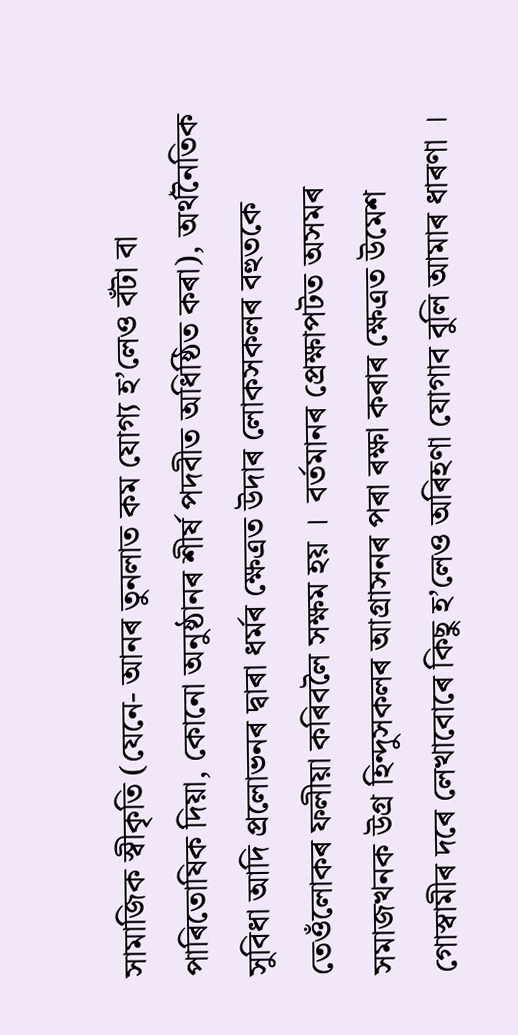সামাজিক স্বীকৃতি (যেনে- আনৰ তুনলাত কম যোগ্য হ’লেও বঁটা বা পাৰিতোষিক দিয়া, কোনো অনুষ্ঠানৰ শীৰ্ষ পদবীত অধিষ্ঠিত কৰা), অৰ্থনৈতিক সুবিধা আদি প্ৰলোভনৰ দ্বাৰা ধৰ্মৰ ক্ষেত্ৰত উদাৰ লোকসকলৰ বহুতকে তেওঁলোকৰ ফলীয়া কৰিবলৈ সক্ষম হয় ।  বৰ্তমানৰ প্ৰেক্ষাপটত অসমৰ সমাজখনক উগ্ৰ হিন্দুসকলৰ আগ্ৰাসনৰ পৰা ৰক্ষা কৰাৰ ক্ষেত্ৰত উমেশ গোস্বামীৰ দৰে লেখাবোৰে কিছু হ’লেও অৰিহণা যোগাব বুলি আমাৰ ধাৰণা ।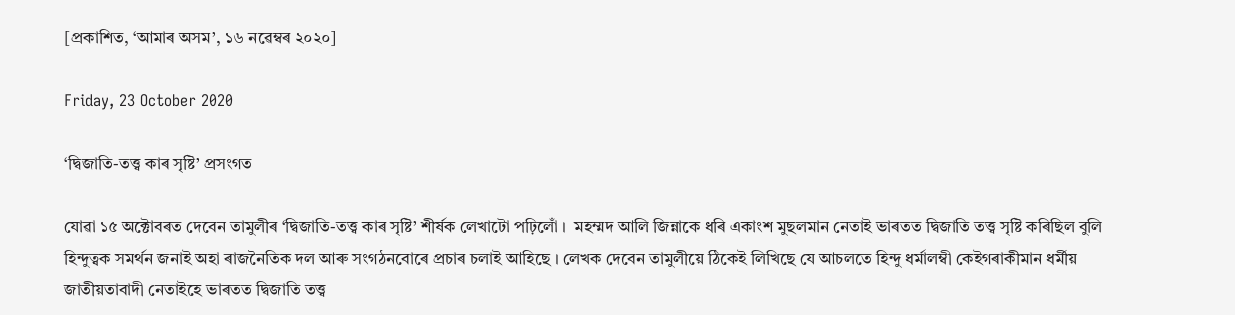[প্ৰকাশিত, ‘আমাৰ অসম’, ১৬ নৱেম্বৰ ২০২০]

Friday, 23 October 2020

‘দ্বিজাতি-তত্ত্ব কাৰ সৃষ্টি’ প্ৰসংগত

যোৱা ১৫ অক্টোবৰত দেবেন তামুলীৰ ‘দ্বিজাতি-তত্ত্ব কাৰ সৃষ্টি’ শীৰ্ষক লেখাটো পঢ়িলোঁ ।  মহম্মদ আলি জিন্নাকে ধৰি একাংশ মুছলমান নেতাই ভাৰতত দ্বিজাতি তত্ত্ব সৃষ্টি কৰিছিল বুলি হিন্দুত্বক সমৰ্থন জনাই অহা ৰাজনৈতিক দল আৰু সংগঠনবোৰে প্ৰচাৰ চলাই আহিছে । লেখক দেবেন তামুলীয়ে ঠিকেই লিখিছে যে আচলতে হিন্দু ধৰ্মালম্বী কেইগৰাকীমান ধৰ্মীয় জাতীয়তাবাদী নেতাইহে ভাৰতত দ্বিজাতি তত্ত্ব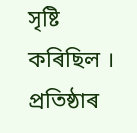সৃষ্টি কৰিছিল । প্ৰতিষ্ঠাৰ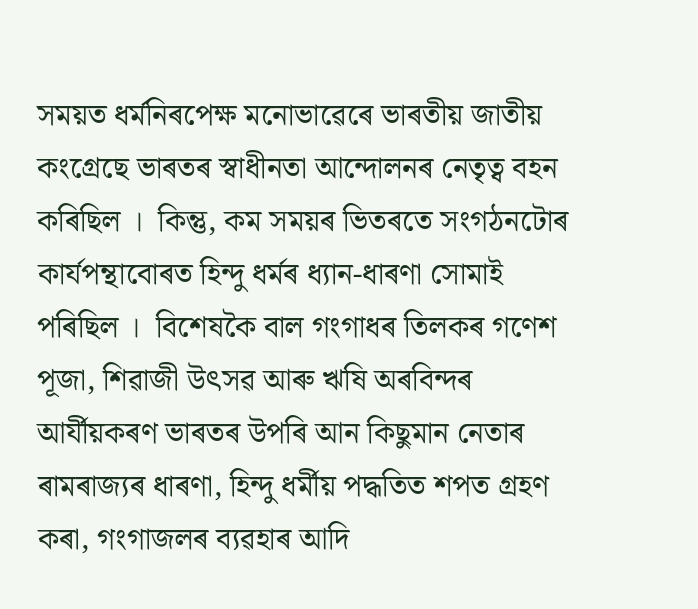সময়ত ধৰ্মনিৰপেক্ষ মনোভাৱেৰে ভাৰতীয় জাতীয় কংগ্ৰেছে ভাৰতৰ স্বাধীনতা আন্দোলনৰ নেতৃত্ব বহন কৰিছিল ।  কিন্তু, কম সময়ৰ ভিতৰতে সংগঠনটোৰ কাৰ্যপন্থাবোৰত হিন্দু ধৰ্মৰ ধ্যান-ধাৰণা সোমাই পৰিছিল ।  বিশেষকৈ বাল গংগাধৰ তিলকৰ গণেশ পূজা, শিৱাজী উৎসৱ আৰু ঋষি অৰবিন্দৰ আৰ্যীয়কৰণ ভাৰতৰ উপৰি আন কিছুমান নেতাৰ ৰামৰাজ্যৰ ধাৰণা, হিন্দু ধৰ্মীয় পদ্ধতিত শপত গ্ৰহণ কৰা, গংগাজলৰ ব্যৱহাৰ আদি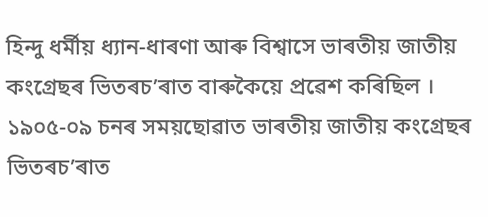হিন্দু ধৰ্মীয় ধ্যান-ধাৰণা আৰু বিশ্বাসে ভাৰতীয় জাতীয় কংগ্ৰেছৰ ভিতৰচ’ৰাত বাৰুকৈয়ে প্ৰৱেশ কৰিছিল ।  ১৯০৫-০৯ চনৰ সময়ছোৱাত ভাৰতীয় জাতীয় কংগ্ৰেছৰ ভিতৰচ’ৰাত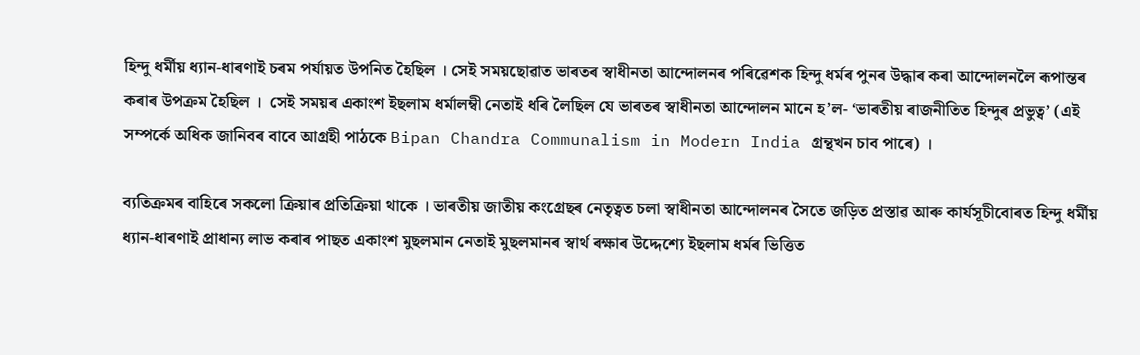হিন্দু ধৰ্মীয় ধ্যান-ধাৰণাই চৰম পৰ্যায়ত উপনিত হৈছিল । সেই সময়ছোৱাত ভাৰতৰ স্বাধীনতা আন্দোলনৰ পৰিৱেশক হিন্দু ধৰ্মৰ পুনৰ উদ্ধাৰ কৰা আন্দোলনলৈ ৰূপান্তৰ কৰাৰ উপক্ৰম হৈছিল ।  সেই সময়ৰ একাংশ ইছলাম ধৰ্মালম্বী নেতাই ধৰি লৈছিল যে ভাৰতৰ স্বাধীনতা আন্দোলন মানে হ’ল- ‘ভাৰতীয় ৰাজনীতিত হিন্দুৰ প্ৰভুত্ব’ (এই সম্পৰ্কে অধিক জানিবৰ বাবে আগ্ৰহী পাঠকে Bipan Chandra Communalism in Modern India গ্ৰন্থখন চাব পাৰে) ।

ব্যতিক্ৰমৰ বাহিৰে সকলো ক্ৰিয়াৰ প্ৰতিক্ৰিয়া থাকে । ভাৰতীয় জাতীয় কংগ্ৰেছৰ নেতৃত্বত চলা স্বাধীনতা আন্দোলনৰ সৈতে জড়িত প্ৰস্তাৱ আৰু কাৰ্যসূচীবোৰত হিন্দু ধৰ্মীয় ধ্যান-ধাৰণাই প্ৰাধান্য লাভ কৰাৰ পাছত একাংশ মুছলমান নেতাই মুছলমানৰ স্বাৰ্থ ৰক্ষাৰ উদ্দেশ্যে ইছলাম ধৰ্মৰ ভিত্তিত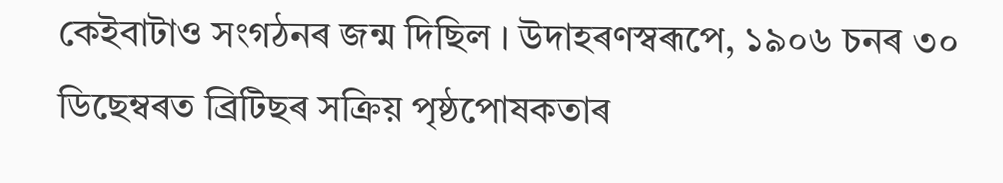কেইবাটাও সংগঠনৰ জন্ম দিছিল । উদাহৰণস্বৰূপে, ১৯০৬ চনৰ ৩০ ডিছেম্বৰত ব্ৰিটিছৰ সক্ৰিয় পৃষ্ঠপোষকতাৰ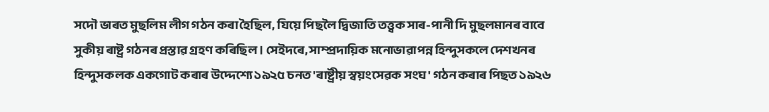সদৌ ভাৰত মুছলিম লীগ গঠন কৰা হৈছিল, যিয়ে পিছলৈ দ্বিজাতি তত্ত্বক সাৰ-পানী দি মুছলমানৰ বাবে সুকীয় ৰাষ্ট্ৰ গঠনৰ প্ৰস্তাৱ গ্ৰহণ কৰিছিল । সেইদৰে, সাম্প্ৰদায়িক মনোভাৱাপন্ন হিন্দুসকলে দেশখনৰ হিন্দুসকলক একগোট কৰাৰ উদ্দেশ্যে ১৯২৫ চনত 'ৰাষ্ট্ৰীয় স্বয়ংসেৱক সংঘ' গঠন কৰাৰ পিছত ১৯২৬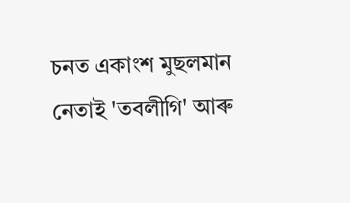চনত একাংশ মুছলমান নেতাই 'তবলীগি' আৰু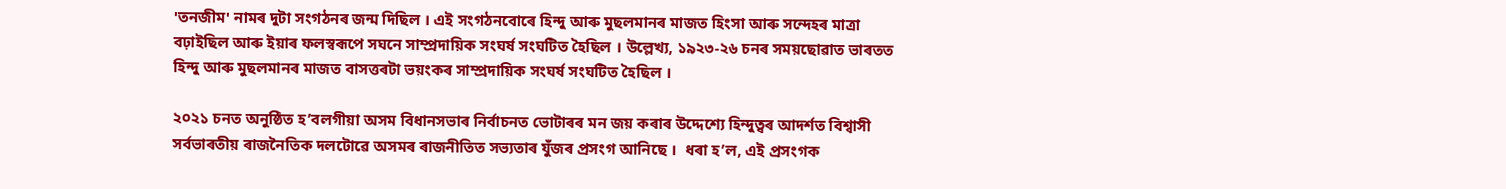'তনজীম' নামৰ দুটা সংগঠনৰ জন্ম দিছিল । এই সংগঠনবোৰে হিন্দু আৰু মুছলমানৰ মাজত হিংসা আৰু সন্দেহৰ মাত্ৰা বঢ়াইছিল আৰু ইয়াৰ ফলস্বৰূপে সঘনে সাম্প্ৰদায়িক সংঘৰ্ষ সংঘটিত হৈছিল । উল্লেখ্য, ১৯২৩-২৬ চনৰ সময়ছোৱাত ভাৰতত হিন্দু আৰু মুছলমানৰ মাজত বাসত্তৰটা ভয়ংকৰ সাম্প্ৰদায়িক সংঘৰ্ষ সংঘটিত হৈছিল ।

২০২১ চনত অনুষ্ঠিত হ’বলগীয়া অসম বিধানসভাৰ নিৰ্বাচনত ভোটাৰৰ মন জয় কৰাৰ উদ্দেশ্যে হিন্দুত্বৰ আদৰ্শত বিশ্বাসী সৰ্বভাৰতীয় ৰাজনৈতিক দলটোৱে অসমৰ ৰাজনীতিত সভ্যতাৰ যুঁজৰ প্ৰসংগ আনিছে ।  ধৰা হ’ল, এই প্ৰসংগক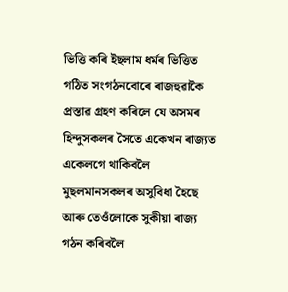ভিত্তি কৰি ইছলাম ধৰ্মৰ ভিত্তিত গঠিত সংগঠনবোৰে ৰাজহুৱাকৈ প্ৰস্তাৱ গ্ৰহণ কৰিলে যে অসমৰ হিন্দুসকলৰ সৈতে একেখন ৰাজ্যত একেলগে থাকিবলৈ মুছলমানসকলৰ অসুবিধা হৈছে আৰু তেওঁলোকে সুকীয়া ৰাজ্য গঠন কৰিবলৈ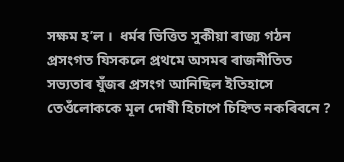সক্ষম হ’ল ।  ধৰ্মৰ ভিত্তিত সুকীয়া ৰাজ্য গঠন প্ৰসংগত যিসকলে প্ৰথমে অসমৰ ৰাজনীতিত সভ্যতাৰ যুঁজৰ প্ৰসংগ আনিছিল ইতিহাসে তেওঁলোককে মূল দোষী হিচাপে চিহ্নিত নকৰিবনে ?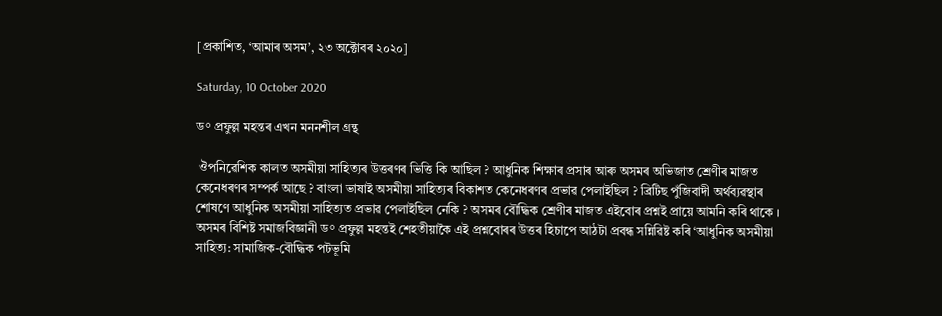[প্ৰকাশিত, ‘আমাৰ অসম’, ২৩ অক্টোবৰ ২০২০]

Saturday, 10 October 2020

ড° প্ৰফুল্ল মহন্তৰ এখন মননশীল গ্ৰন্থ

 ঔপনিৱেশিক কালত অসমীয়া সাহিত্যৰ উত্তৰণৰ ভিত্তি কি আছিল ? আধুনিক শিক্ষাৰ প্ৰসাৰ আৰু অসমৰ অভিজাত শ্ৰেণীৰ মাজত কেনেধৰণৰ সম্পৰ্ক আছে ? বাংলা ভাষাই অসমীয়া সাহিত্যৰ বিকাশত কেনেধৰণৰ প্ৰভাৱ পেলাইছিল ? ব্ৰিটিছ পুঁজিবাদী অৰ্থব্যৱস্থাৰ শোষণে আধুনিক অসমীয়া সাহিত্যত প্ৰভাৱ পেলাইছিল নেকি ? অসমৰ বৌদ্ধিক শ্ৰেণীৰ মাজত এইবোৰ প্ৰশ্নই প্ৰায়ে আমনি কৰি থাকে ।  অসমৰ বিশিষ্ট সমাজবিজ্ঞানী ড° প্ৰফুল্ল মহন্তই শেহতীয়াকৈ এই প্ৰশ্নবোৰৰ উত্তৰ হিচাপে আঠটা প্ৰবন্ধ সন্নিৱিষ্ট কৰি ‘আধুনিক অসমীয়া সাহিত্য: সামাজিক-বৌদ্ধিক পটভূমি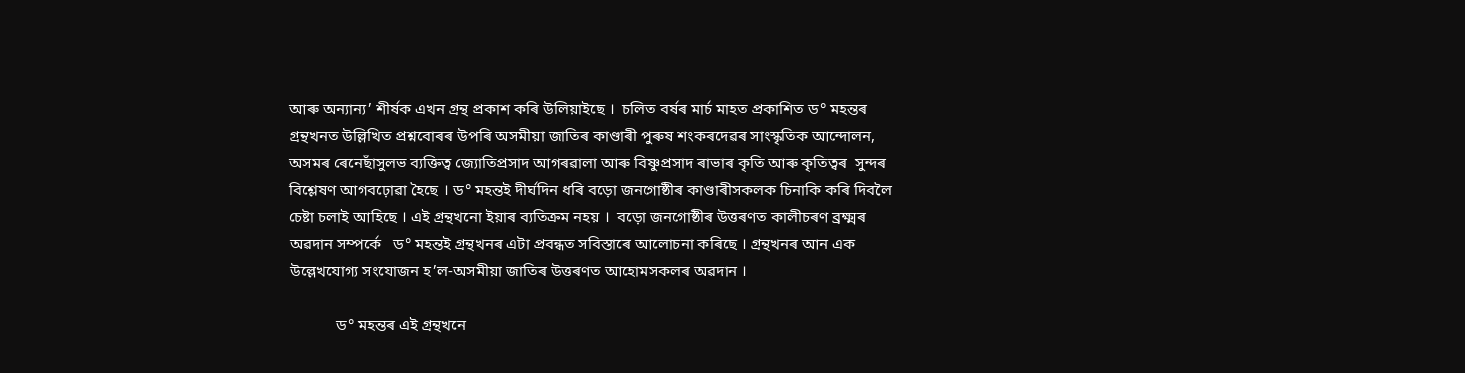আৰু অন্যান্য’ শীৰ্ষক এখন গ্ৰন্থ প্ৰকাশ কৰি উলিয়াইছে ।  চলিত বৰ্ষৰ মাৰ্চ মাহত প্ৰকাশিত ড° মহন্তৰ গ্ৰন্থখনত উল্লিখিত প্ৰশ্নবোৰৰ উপৰি অসমীয়া জাতিৰ কাণ্ডাৰী পুৰুষ শংকৰদেৱৰ সাংস্কৃতিক আন্দোলন, অসমৰ ৰেনেছাঁসুলভ ব্যক্তিত্ব জ্যোতিপ্ৰসাদ আগৰৱালা আৰু বিষ্ণুপ্ৰসাদ ৰাভাৰ কৃতি আৰু কৃতিত্বৰ  সুন্দৰ বিশ্লেষণ আগবঢ়োৱা হৈছে । ড° মহন্তই দীৰ্ঘদিন ধৰি বড়ো জনগোষ্ঠীৰ কাণ্ডাৰীসকলক চিনাকি কৰি দিবলৈ চেষ্টা চলাই আহিছে । এই গ্ৰন্থখনো ইয়াৰ ব্যতিক্ৰম নহয় ।  বড়ো জনগোষ্ঠীৰ উত্তৰণত কালীচৰণ ব্ৰক্ষ্মৰ  অৱদান সম্পৰ্কে   ড° মহন্তই গ্ৰন্থখনৰ এটা প্ৰবন্ধত সবিস্তাৰে আলোচনা কৰিছে । গ্ৰন্থখনৰ আন এক উল্লেখযোগ্য সংযোজন হ’ল-অসমীয়া জাতিৰ উত্তৰণত আহোমসকলৰ অৱদান ।

            ড° মহন্তৰ এই গ্ৰন্থখনে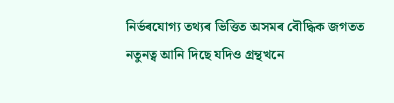নিৰ্ভৰযোগ্য তথ্যৰ ভিত্তিত অসমৰ বৌদ্ধিক জগতত নতুনত্ব আনি দিছে যদিও গ্ৰন্থখনে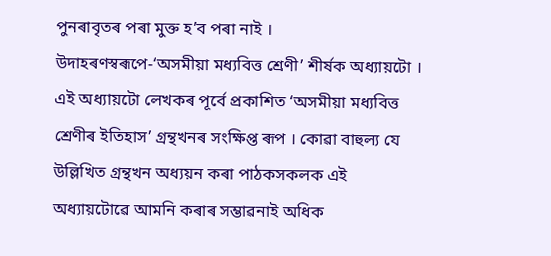পুনৰাবৃতৰ পৰা মুক্ত হ’ব পৰা নাই । উদাহৰণস্বৰূপে-‘অসমীয়া মধ্যবিত্ত শ্ৰেণী’ শীৰ্ষক অধ্যায়টো । এই অধ্যায়টো লেখকৰ পূৰ্বে প্ৰকাশিত ‘অসমীয়া মধ্যবিত্ত শ্ৰেণীৰ ইতিহাস’ গ্ৰন্থখনৰ সংক্ষিপ্ত ৰূপ । কোৱা বাহুল্য যে উল্লিখিত গ্ৰন্থখন অধ্যয়ন কৰা পাঠকসকলক এই অধ্যায়টোৱে আমনি কৰাৰ সম্ভাৱনাই অধিক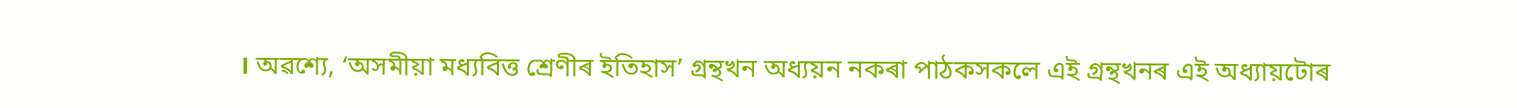। অৱশ্যে, ‘অসমীয়া মধ্যবিত্ত শ্ৰেণীৰ ইতিহাস’ গ্ৰন্থখন অধ্যয়ন নকৰা পাঠকসকলে এই গ্ৰন্থখনৰ এই অধ্যায়টোৰ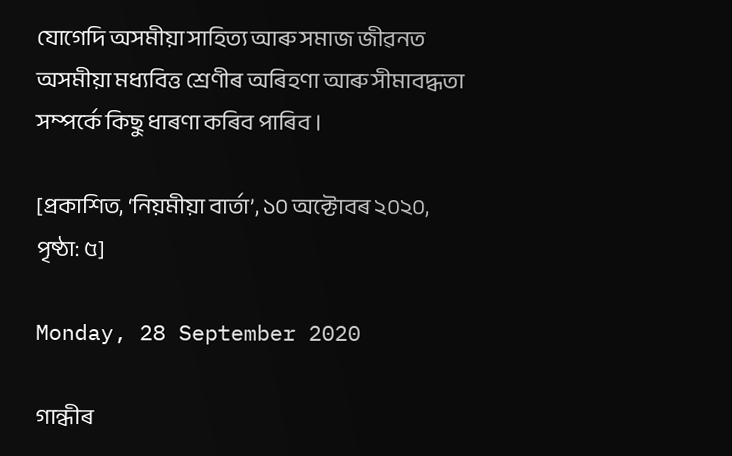যোগেদি অসমীয়া সাহিত্য আৰু সমাজ জীৱনত অসমীয়া মধ্যবিত্ত শ্ৰেণীৰ অৰিহণা আৰু সীমাবদ্ধতা সম্পৰ্কে কিছু ধাৰণা কৰিব পাৰিব ।

[প্ৰকাশিত, ‘নিয়মীয়া বাৰ্তা’, ১০ অক্টোবৰ ২০২০, পৃষ্ঠা: ৫]

Monday, 28 September 2020

গান্ধীৰ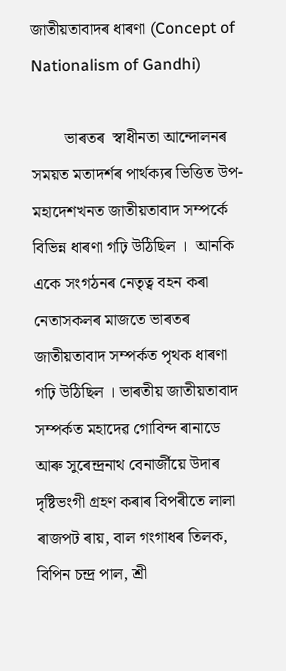জাতীয়তাবাদৰ ধাৰণা (Concept of Nationalism of Gandhi)

        ভাৰতৰ  স্বাধীনতা আন্দোলনৰ সময়ত মতাদৰ্শৰ পাৰ্থক্যৰ ভিত্তিত উপ-মহাদেশখনত জাতীয়তাবাদ সম্পৰ্কে  বিভিন্ন ধাৰণা গঢ়ি উঠিছিল ।  আনকি একে সংগঠনৰ নেতৃত্ব বহন কৰা নেতাসকলৰ মাজতে ভাৰতৰ জাতীয়তাবাদ সম্পৰ্কত পৃথক ধাৰণা গঢ়ি উঠিছিল । ভাৰতীয় জাতীয়তাবাদ সম্পৰ্কত মহাদেৱ গোবিন্দ ৰানাডে আৰু সুৰেন্দ্ৰনাথ বেনাৰ্জীয়ে উদাৰ দৃষ্টিভংগী গ্ৰহণ কৰাৰ বিপৰীতে লালা ৰাজপট ৰায়, বাল গংগাধৰ তিলক, বিপিন চন্দ্ৰ পাল, শ্ৰী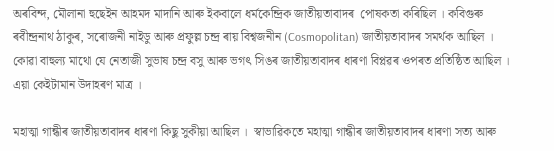অৰবিন্দ, মৌলানা হুছেইন আহমদ মাদানি আৰু ইকবালে ধৰ্মকেন্দ্ৰিক জাতীয়তাবাদৰ  পোষকতা কৰিছিল । কবিগুৰু ৰবীন্দ্ৰনাথ ঠাকুৰ, সৰোজনী নাইডু আৰু প্ৰফুল্ল চন্দ্ৰ ৰায় বিশ্বজনীন (Cosmopolitan) জাতীয়তাবাদৰ সমৰ্থক আছিল ।  কোৱা বাহুল্য মাথো যে নেতাজী সুভাষ চন্দ্ৰ বসু আৰু ভগৎ সিঙৰ জাতীয়তাবাদৰ ধাৰণা বিপ্লৱৰ ওপৰত প্ৰতিষ্ঠিত আছিল । এয়া কেইটামান উদাহৰণ মাত্ৰ ।

মহাত্মা গান্ধীৰ জাতীয়তাবাদৰ ধাৰণা কিছু সুকীয়া আছিল ।  স্বাভাৱিকতে মহাত্মা গান্ধীৰ জাতীয়তাবাদৰ ধাৰণা সত্য আৰু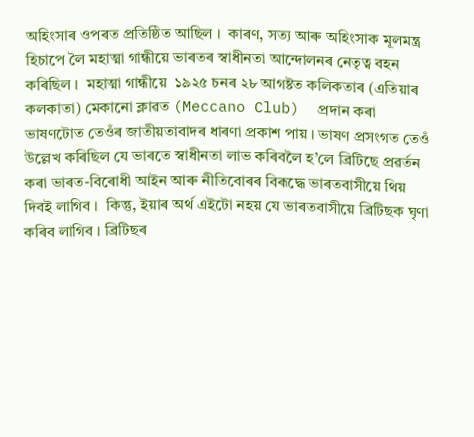অহিংসাৰ ওপৰত প্ৰতিষ্ঠিত আছিল ।  কাৰণ, সত্য আৰু অহিংসাক মূলমন্ত্ৰ হিচাপে লৈ মহাত্মা গান্ধীয়ে ভাৰতৰ স্বাধীনতা আন্দোলনৰ নেতৃত্ব বহন কৰিছিল ।  মহাত্মা গান্ধীয়ে  ১৯২৫ চনৰ ২৮ আগষ্টত কলিকতাৰ (এতিয়াৰ কলকাতা) মেকানো ক্লাৱত (Meccano Club)  প্ৰদান কৰা ভাষণটোত তেওঁৰ জাতীয়তাবাদৰ ধাৰণা প্ৰকাশ পায় । ভাষণ প্ৰসংগত তেওঁ উল্লেখ কৰিছিল যে ভাৰতে স্বাধীনতা লাভ কৰিবলৈ হ’লে ব্ৰিটিছে প্ৰৱৰ্তন কৰা ভাৰত-বিৰোধী আইন আৰু নীতিবোৰৰ বিৰূদ্ধে ভাৰতবাসীয়ে থিয় দিবই লাগিব ।  কিন্তু, ইয়াৰ অৰ্থ এইটো নহয় যে ভাৰতবাসীয়ে ব্ৰিটিছক ঘৃণা কৰিব লাগিব । ব্ৰিটিছৰ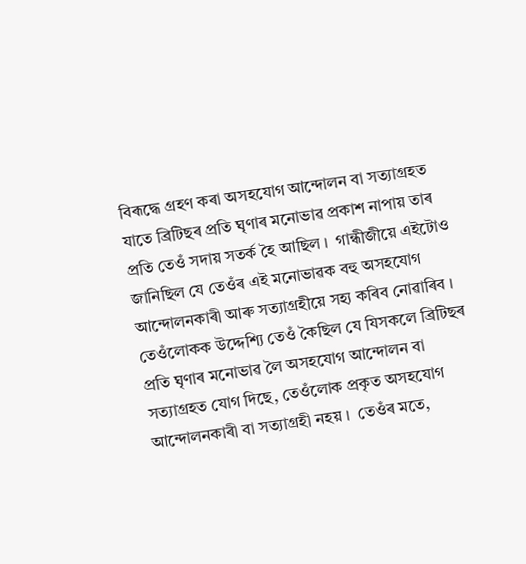বিৰূদ্ধে গ্ৰহণ কৰা অসহযোগ আন্দোলন বা সত্যাগ্ৰহত যাতে ব্ৰিটিছৰ প্ৰতি ঘৃণাৰ মনোভাৱ প্ৰকাশ নাপায় তাৰ প্ৰতি তেওঁ সদায় সতৰ্ক হৈ আছিল ।  গান্ধীজীয়ে এইটোও জানিছিল যে তেওঁৰ এই মনোভাৱক বহু অসহযোগ আন্দোলনকাৰী আৰু সত্যাগ্ৰহীয়ে সহ্য কৰিব নোৱাৰিব ।  তেওঁলোকক উদ্দেশ্যি তেওঁ কৈছিল যে যিসকলে ব্ৰিটিছৰ প্ৰতি ঘৃণাৰ মনোভাৱ লৈ অসহযোগ আন্দোলন বা সত্যাগ্ৰহত যোগ দিছে, তেওঁলোক প্ৰকৃত অসহযোগ আন্দোলনকাৰী বা সত্যাগ্ৰহী নহয় ।  তেওঁৰ মতে,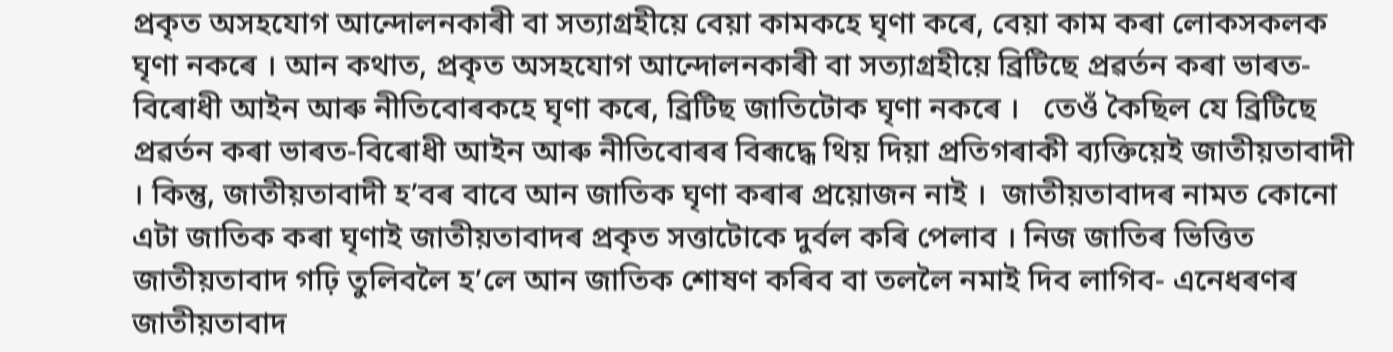প্ৰকৃত অসহযোগ আন্দোলনকাৰী বা সত্যাগ্ৰহীয়ে বেয়া কামকহে ঘৃণা কৰে, বেয়া কাম কৰা লোকসকলক ঘৃণা নকৰে । আন কথাত, প্ৰকৃত অসহযোগ আন্দোলনকাৰী বা সত্যাগ্ৰহীয়ে ব্ৰিটিছে প্ৰৱৰ্তন কৰা ভাৰত-বিৰোধী আইন আৰু নীতিবোৰকহে ঘৃণা কৰে, ব্ৰিটিছ জাতিটোক ঘৃণা নকৰে ।   তেওঁ কৈছিল যে ব্ৰিটিছে প্ৰৱৰ্তন কৰা ভাৰত-বিৰোধী আইন আৰু নীতিবোৰৰ বিৰূদ্ধে থিয় দিয়া প্ৰতিগৰাকী ব্যক্তিয়েই জাতীয়তাবাদী । কিন্তু, জাতীয়তাবাদী হ’বৰ বাবে আন জাতিক ঘৃণা কৰাৰ প্ৰয়োজন নাই ।  জাতীয়তাবাদৰ নামত কোনো এটা জাতিক কৰা ঘৃণাই জাতীয়তাবাদৰ প্ৰকৃত সত্তাটোকে দুৰ্বল কৰি পেলাব । নিজ জাতিৰ ভিত্তিত জাতীয়তাবাদ গঢ়ি তুলিবলৈ হ’লে আন জাতিক শোষণ কৰিব বা তললৈ নমাই দিব লাগিব- এনেধৰণৰ জাতীয়তাবাদ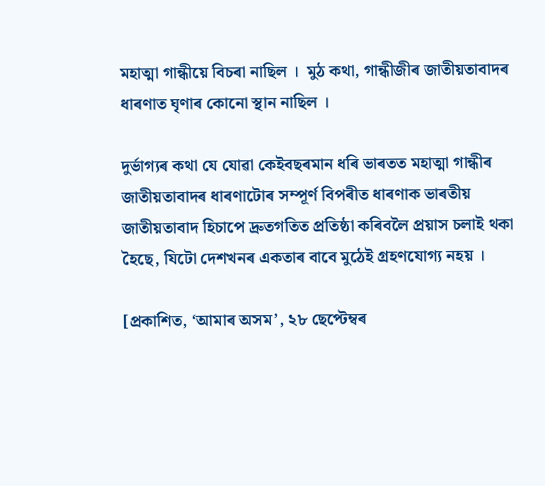মহাত্মা গান্ধীয়ে বিচৰা নাছিল ।  মুঠ কথা, গান্ধীজীৰ জাতীয়তাবাদৰ ধাৰণাত ঘৃণাৰ কোনো স্থান নাছিল ।

দুৰ্ভাগ্যৰ কথা যে যোৱা কেইবছৰমান ধৰি ভাৰতত মহাত্মা গান্ধীৰ জাতীয়তাবাদৰ ধাৰণাটোৰ সম্পূৰ্ণ বিপৰীত ধাৰণাক ভাৰতীয় জাতীয়তাবাদ হিচাপে দ্ৰুতগতিত প্ৰতিষ্ঠা কৰিবলৈ প্ৰয়াস চলাই থকা হৈছে, যিটো দেশখনৰ একতাৰ বাবে মুঠেই গ্ৰহণযোগ্য নহয় ।

[প্ৰকাশিত, ‘আমাৰ অসম’, ২৮ ছেপ্টেম্বৰ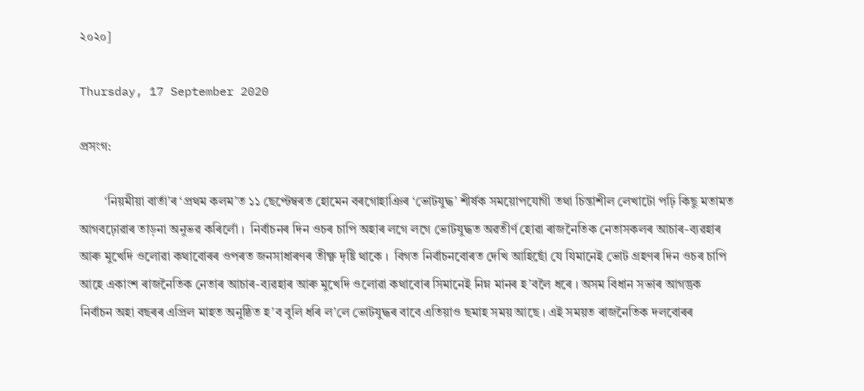২০২০]

Thursday, 17 September 2020

প্ৰসংগ:

        ‘নিয়মীয়া বাৰ্তা’ৰ ‘প্ৰথম কলম’ত ১১ ছেপ্টেম্বৰত হোমেন বৰগোহাঞিৰ ‘ভোটযুদ্ধ’ শীৰ্ষক সময়োপযোগী তথা চিন্তাশীল লেখাটো পঢ়ি কিছু মতামত আগবঢ়োৱাৰ তাড়না অনুভৱ কৰিলোঁ ।  নিৰ্বাচনৰ দিন ওচৰ চাপি অহাৰ লগে লগে ভোটযুদ্ধত অৱতীৰ্ণ হোৱা ৰাজনৈতিক নেতাসকলৰ আচাৰ-ব্যৱহাৰ আৰু মুখেদি ওলোৱা কথাবোৰৰ ওপৰত জনসাধাৰণৰ তীক্ষ্ণ দৃষ্টি থাকে ।  বিগত নিৰ্বাচনবোৰত দেখি আহিছোঁ যে যিমানেই ভোট গ্ৰহণৰ দিন ওচৰ চাপি আহে একাংশ ৰাজনৈতিক নেতাৰ আচাৰ-ব্যৱহাৰ আৰু মুখেদি ওলোৱা কথাবোৰ সিমানেই নিম্ন মানৰ হ’বলৈ ধৰে । অসম বিধান সভাৰ আগন্তুক নিৰ্বাচন অহা বছৰৰ এপ্ৰিল মাহত অনুষ্ঠিত হ’ব বুলি ধৰি ল’লে ভোটযুদ্ধৰ বাবে এতিয়াও ছমাহ সময় আছে । এই সময়ত ৰাজনৈতিক দলবোৰৰ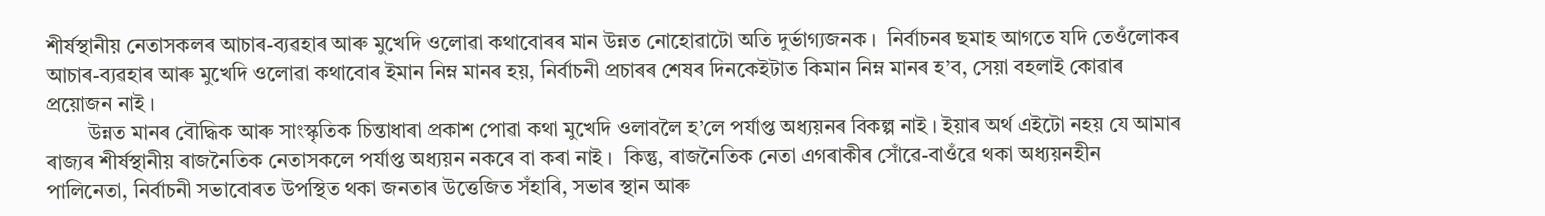শীৰ্ষস্থানীয় নেতাসকলৰ আচাৰ-ব্যৱহাৰ আৰু মুখেদি ওলোৱা কথাবোৰৰ মান উন্নত নোহোৱাটো অতি দুৰ্ভাগ্যজনক ।  নিৰ্বাচনৰ ছমাহ আগতে যদি তেওঁলোকৰ আচাৰ-ব্যৱহাৰ আৰু মুখেদি ওলোৱা কথাবোৰ ইমান নিম্ন মানৰ হয়, নিৰ্বাচনী প্ৰচাৰৰ শেষৰ দিনকেইটাত কিমান নিম্ন মানৰ হ’ব, সেয়া বহলাই কোৱাৰ প্ৰয়োজন নাই ।
        উন্নত মানৰ বৌদ্ধিক আৰু সাংস্কৃতিক চিন্তাধাৰা প্ৰকাশ পোৱা কথা মুখেদি ওলাবলৈ হ’লে পৰ্যাপ্ত অধ্যয়নৰ বিকল্প নাই । ইয়াৰ অৰ্থ এইটো নহয় যে আমাৰ ৰাজ্যৰ শীৰ্ষস্থানীয় ৰাজনৈতিক নেতাসকলে পৰ্যাপ্ত অধ্যয়ন নকৰে বা কৰা নাই ।  কিন্তু, ৰাজনৈতিক নেতা এগৰাকীৰ সোঁৱে-বাওঁৱে থকা অধ্যয়নহীন পালিনেতা, নিৰ্বাচনী সভাবোৰত উপস্থিত থকা জনতাৰ উত্তেজিত সঁহাৰি, সভাৰ স্থান আৰু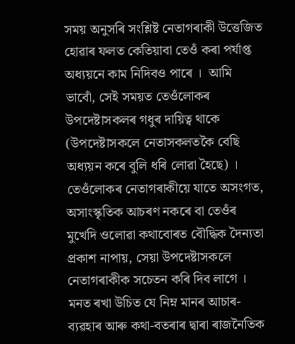সময় অনুসৰি সংশ্লিষ্ট নেতাগৰাকী উত্তেজিত হোৱাৰ ফলত কেতিয়াবা তেওঁ কৰা পৰ্যাপ্ত অধ্যয়নে কাম নিদিবও পাৰে ।  আমি ভাবোঁ, সেই সময়ত তেওঁলোকৰ উপদেষ্টাসকলৰ গধুৰ দায়িত্ব থাকে (উপদেষ্টাসকলে নেতাসকলতকৈ বেছি অধ্যয়ন কৰে বুলি ধৰি লোৱা হৈছে) ।  তেওঁলোকৰ নেতাগৰাকীয়ে যাতে অসংগত, অসাংস্কৃতিক আচৰণ নকৰে বা তেওঁৰ মুখেদি ওলোৱা কথাবোৰত বৌদ্ধিক দৈন্যতা প্ৰকাশ নাপায়, সেয়া উপদেষ্টাসকলে নেতাগৰাকীক সচেতন কৰি দিব লাগে ।  মনত ৰখা উচিত যে নিম্ন মানৰ আচাৰ-ব্যৱহাৰ আৰু কথা-বতৰাৰ দ্বাৰা ৰাজনৈতিক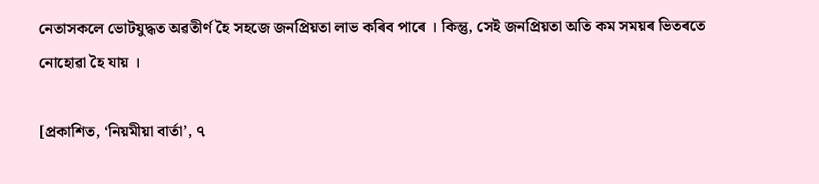নেতাসকলে ভোটযুদ্ধত অৱতীৰ্ণ হৈ সহজে জনপ্ৰিয়তা লাভ কৰিব পাৰে । কিন্তু, সেই জনপ্ৰিয়তা অতি কম সময়ৰ ভিতৰতে নোহোৱা হৈ যায় ।

[প্ৰকাশিত, ‘নিয়মীয়া বাৰ্তা’, ৭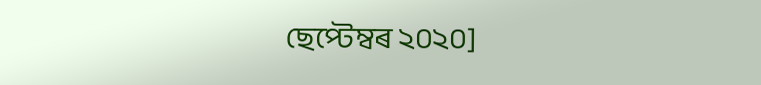ছেপ্টেম্বৰ ২০২০]